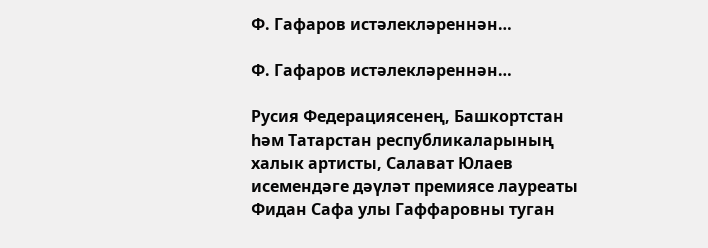Ф. Гафаров истәлекләреннән…

Ф. Гафаров истәлекләреннән…

Русия Федерациясенең, Башкортстан һәм Татарстан республикаларының халык артисты, Салават Юлаев исемендәге дәүләт премиясе лауреаты Фидан Сафа улы Гаффаровны туган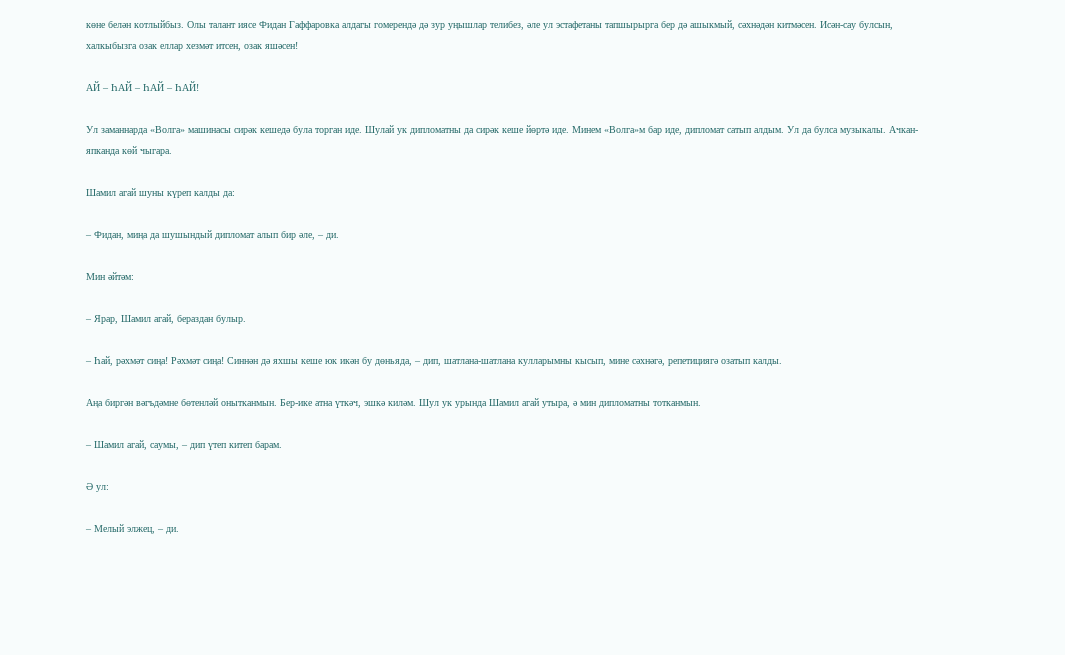көне белән котлыйбыз. Олы талант иясе Фидан Гаффаровка алдагы гомерендә дә зур уңышлар телибез, әле ул эстафетаны тапшырырга бер дә ашыкмый, сәхнәдән китмәсен. Исән-сау булсын, халкыбызга озак еллар хезмәт итсен, озак яшәсен!

АЙ – ҺАЙ – ҺАЙ – ҺАЙ!

Ул заманнарда «Волга» машинасы сирәк кешедә була торган иде. Шулай ук дипломатны да сирәк кеше йөртә иде. Минем «Волга»м бар иде, дипломат сатып алдым. Ул да булса музыкалы. Ачкан-япканда көй чыгара.

Шамил агай шуны күреп калды да:

– Фидан, миңа да шушындый дипломат алып бир әле, – ди.

Мин әйтәм:

– Ярар, Шамил агай, бераздан булыр.

– Һай, рәхмәт сиңа! Рәхмәт сиңа! Синнән дә яхшы кеше юк икән бу дөньяда, – дип, шатлана-шатлана кулларымны кысып, мине сәхнәгә, репетициягә озатып калды.

Аңа биргән вәгъдәмне бөтенләй онытканмын. Бер-ике атна үткәч, эшкә киләм. Шул ук урында Шамил агай утыра, ә мин дипломатны тотканмын.

– Шамил агай, саумы, – дип үтеп китеп барам.

Ә ул:

– Мелый элжец, – ди.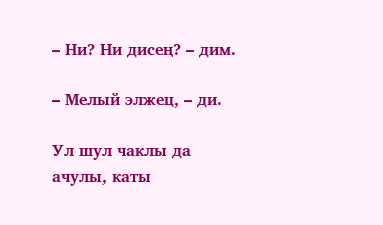– Ни? Ни дисең? – дим.

– Мелый элжец, – ди.

Ул шул чаклы да ачулы, каты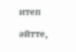итеп әйтте,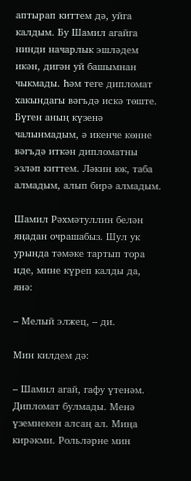аптырап киттем дә, уйга калдым. Бу Шамил агайга нинди начарлык эшләдем икән, дигән уй башымнан чыкмады. Һәм теге дипломат хакындагы вәгъдә искә төште. Бүген аның күзенә чалынмадым, ә икенче көнне вәгъдә иткән дипломатны эзләп киттем. Ләкин юк, таба алмадым, алып бирә алмадым.

Шамил Рәхмәтуллин белән яңадан очрашабыз. Шул ук урында тәмәке тартып тора иде, мине күреп калды да, янә:

– Мелый элжец, – ди.

Мин килдем дә:

– Шамил агай, гафу үтенәм. Дипломат булмады. Менә үземнекен алсаң ал. Миңа кирәкми. Рольләрне мин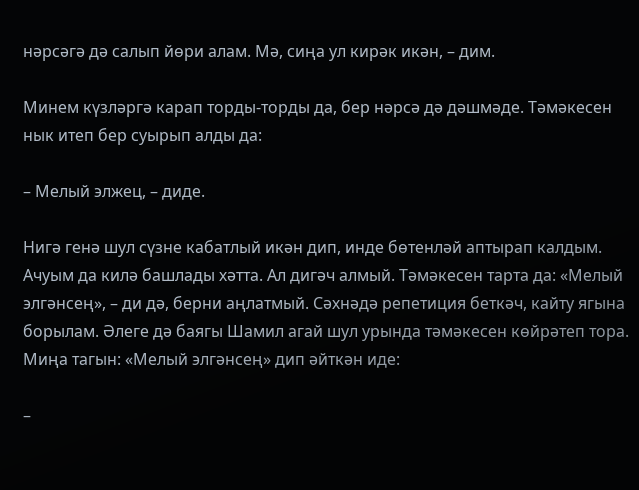нәрсәгә дә салып йөри алам. Мә, сиңа ул кирәк икән, – дим.

Минем күзләргә карап торды-торды да, бер нәрсә дә дәшмәде. Тәмәкесен нык итеп бер суырып алды да:

– Мелый элжец, – диде.

Нигә генә шул сүзне кабатлый икән дип, инде бөтенләй аптырап калдым. Ачуым да килә башлады хәтта. Ал дигәч алмый. Тәмәкесен тарта да: «Мелый элгәнсең», – ди дә, берни аңлатмый. Сәхнәдә репетиция беткәч, кайту ягына борылам. Әлеге дә баягы Шамил агай шул урында тәмәкесен көйрәтеп тора. Миңа тагын: «Мелый элгәнсең» дип әйткән иде:

–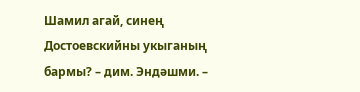Шамил агай, синең Достоевскийны укыганың бармы? – дим. Эндәшми. –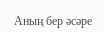Аның бер әсәре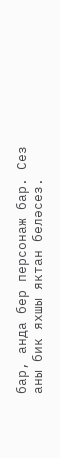бар, анда бер персонаж бар. Сез аны бик яхшы яктан беләсез.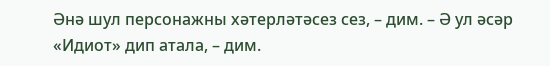Әнә шул персонажны хәтерләтәсез сез, – дим. – Ә ул әсәр «Идиот» дип атала, – дим.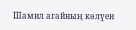Шамил агайның көлүен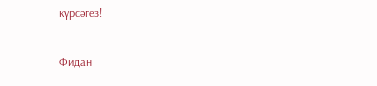күрсәгез!

Фидан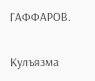ГАФФАРОВ.

Кулъязма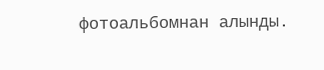фотоальбомнан алынды.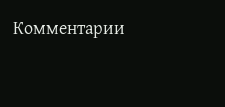Комментарии